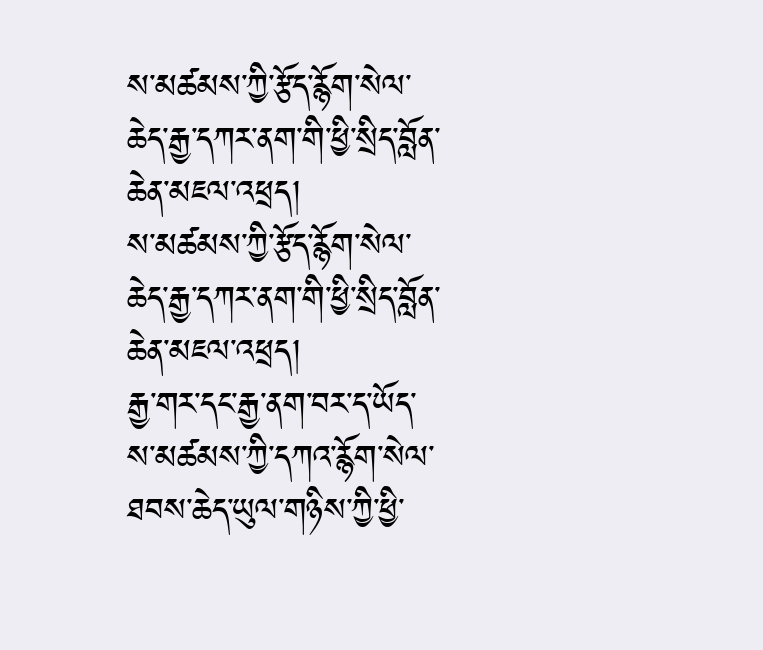ས་མཚམས་ཀྱི་རྩོད་རྙོག་སེལ་ཆེད་རྒྱ་དཀར་ནག་གི་ཕྱི་སྲིད་བློན་ཆེན་མཇལ་འཕྲད།
ས་མཚམས་ཀྱི་རྩོད་རྙོག་སེལ་ཆེད་རྒྱ་དཀར་ནག་གི་ཕྱི་སྲིད་བློན་ཆེན་མཇལ་འཕྲད།
རྒྱ་གར་དང་རྒྱ་ནག་བར་ད་ཡོད་ས་མཚམས་ཀྱི་དཀའ་རྙོག་སེལ་ཐབས་ཆེད་ཡུལ་གཉིས་ཀྱི་ཕྱི་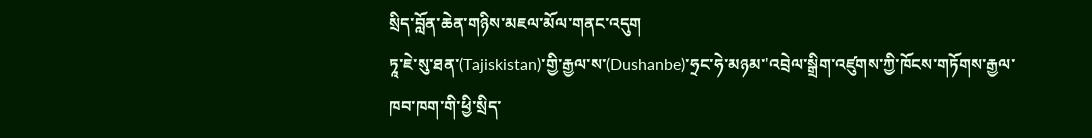སྲིད་བློན་ཆེན་གཉིས་མཇལ་མོལ་གནང་འདུག
ཏཱ་ཇེ་སུ་ཐན་(Tajiskistan)་གྱི་རྒྱལ་ས་(Dushanbe)་ཧྲང་ཧེ་མཉམ་'འབྲེལ་སྒྲིག་འཛུགས་ཀྱི་ཁོངས་གཏོགས་རྒྱལ་ཁབ་ཁག་གི་ཕྱི་སྲིད་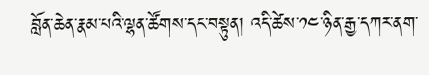བློན་ཆེན་རྣམ་པའི་ལྷན་ཚོགས་དང་བསྟུན། འདི་ཚེས་༡༤་ཉིན་རྒྱ་དཀར་ནག་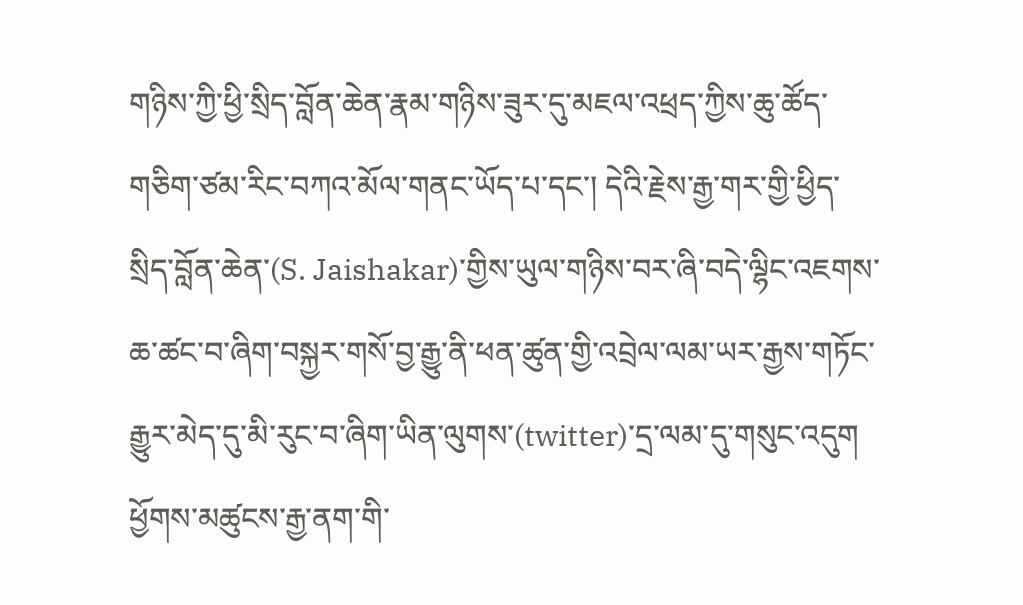གཉིས་ཀྱི་ཕྱི་སྲིད་བློན་ཆེན་རྣམ་གཉིས་ཟུར་དུ་མཇལ་འཕྲད་ཀྱིས་ཆུ་ཚོད་གཅིག་ཙམ་རིང་བཀའ་མོལ་གནང་ཡོད་པ་དང་། དེའི་རྗེས་རྒྱ་གར་གྱི་ཕྱིད་སྲིད་བློན་ཆེན་(S. Jaishakar)་གྱིས་ཡུལ་གཉིས་བར་ཞི་བདེ་ལྷིང་འཇགས་ཆ་ཚང་བ་ཞིག་བསྐྱར་གསོ་བྱ་རྒྱུ་ནི་ཕན་ཚུན་གྱི་འབྲེལ་ལམ་ཡར་རྒྱས་གཏོང་རྒྱུར་མེད་དུ་མི་རུང་བ་ཞིག་ཡིན་ལུགས་(twitter)་དྲ་ལམ་དུ་གསུང་འདུག ཕྱོགས་མཚུངས་རྒྱ་ནག་གི་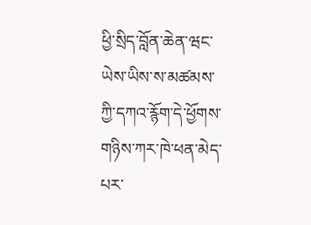ཕྱི་སྲིད་བློན་ཆེན་ཝང་ཡེས་ཡིས་ས་མཚམས་ཀྱི་དཀའ་རྙོག་དེ་ཕྱོགས་གཉིས་ཀར་ཁེ་ཕན་མེད་པར་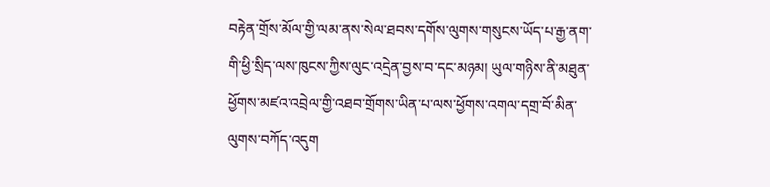བརྟེན་གྲོས་མོལ་གྱི་ལམ་ནས་སེལ་ཐབས་དགོས་ལུགས་གསུངས་ཡོད་པ་རྒྱ་ནག་གི་ཕྱི་སྲིད་ལས་ཁུངས་ཀྱིས་ལུང་འདྲེན་བྱས་བ་དང་མཉམ། ཡུལ་གཉིས་ནི་མཐུན་ཕྱོགས་མཛའ་འབྲེལ་གྱི་འཐབ་གྲོགས་ཡིན་པ་ལས་ཕྱོགས་འགལ་དགྲ་བོ་མིན་ལུགས་བཀོད་འདུག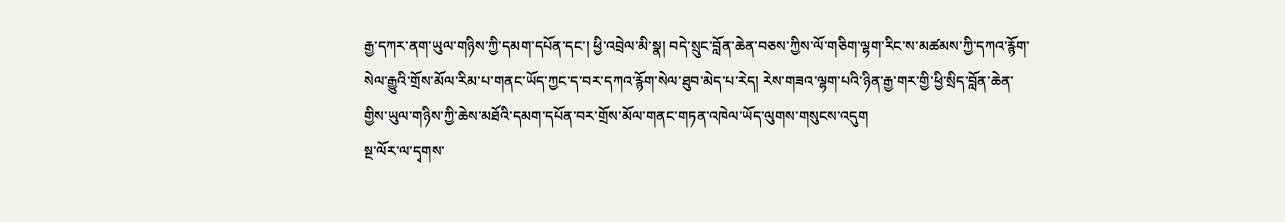རྒྱ་དཀར་ནག་ཡུལ་གཉིས་ཀྱི་དམག་དཔོན་དང་། ཕྱི་འབྲེལ་མི་སྣ། བདེ་སྲུང་བློན་ཆེན་བཅས་ཀྱིས་ལོ་གཅིག་ལྷག་རིང་ས་མཚམས་ཀྱི་དཀའ་རྙོག་སེལ་རྒྱུའི་གྲོས་མོལ་རིམ་པ་གནང་ཡོད་ཀྱང་ད་བར་དཀའ་རྙོག་སེལ་ཐུབ་མེད་པ་རེད། རེས་གཟའ་ལྷག་པའི་ཉིན་རྒྱ་གར་གྱི་ཕྱི་སྲིད་བློན་ཆེན་གྱིས་ཡུལ་གཉིས་ཀྱི་ཆེས་མཐོའི་དམག་དཔོན་བར་གྲོས་མོལ་གནང་གཏན་འཁེལ་ཡོད་ལུགས་གསུངས་འདུག
སྔ་ལོར་ལ་དྭགས་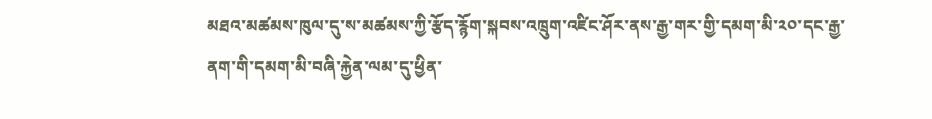མཐའ་མཚམས་ཁུལ་དུ་ས་མཚམས་ཀྱི་རྩོད་རྙོག་སྐབས་འཁྲུག་འཛིང་ཤོར་ནས་རྒྱ་གར་གྱི་དམག་མི་༢༠་དང་རྒྱ་ནག་གི་དམག་མི་བཞི་རྐྱེན་ལམ་དུ་ཕྱིན་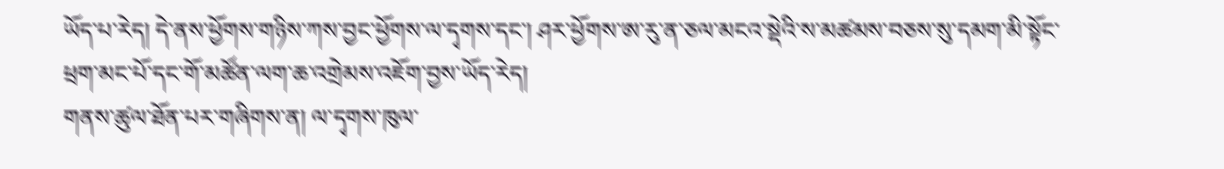ཡོད་པ་རེད། དེ་ནས་ཕྱོགས་གཉིས་ཀས་བྱང་ཕྱོགས་ལ་དྭགས་དང་། ཤར་ཕྱོགས་ཨ་རུ་ན་ཅལ་མངའ་སྡེའི་ས་མཚམས་བཅས་སུ་དམག་མི་སྟོང་ཕྲག་མང་པོ་དང་གོ་མཚོན་ལག་ཆ་འགྲེམས་འཇོག་བྱས་ཡོད་རེད།
གནས་ཚུལ་ཐོན་པར་གཞིགས་ན། ལ་དྭགས་ཁུལ་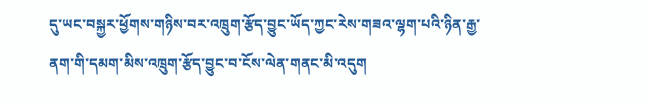དུ་ཡང་བསྐྱར་ཕྱོགས་གཉིས་བར་འཁྲུག་རྩོད་བྱུང་ཡོད་ཀྱང་རེས་གཟའ་ལྷག་པའི་ཉིན་རྒྱ་ནག་གི་དམག་མིས་འཁྲུག་རྩོད་བྱུང་བ་ངོས་ལེན་གནང་མི་འདུག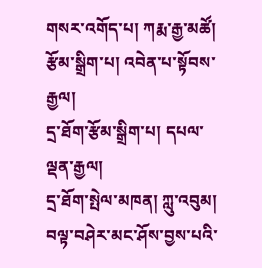གསར་འགོད་པ། ཀརྨ་རྒྱ་མཚོ།
རྩོམ་སྒྲིག་པ། འབེན་པ་སྟོབས་རྒྱལ།
དྲ་ཐོག་རྩོམ་སྒྲིག་པ། དཔལ་ལྡན་རྒྱལ།
དྲ་ཐོག་སྤེལ་མཁན། ཀླུ་འབུམ།
བལྟ་བཤེར་མང་ཤོས་བྱས་པའི་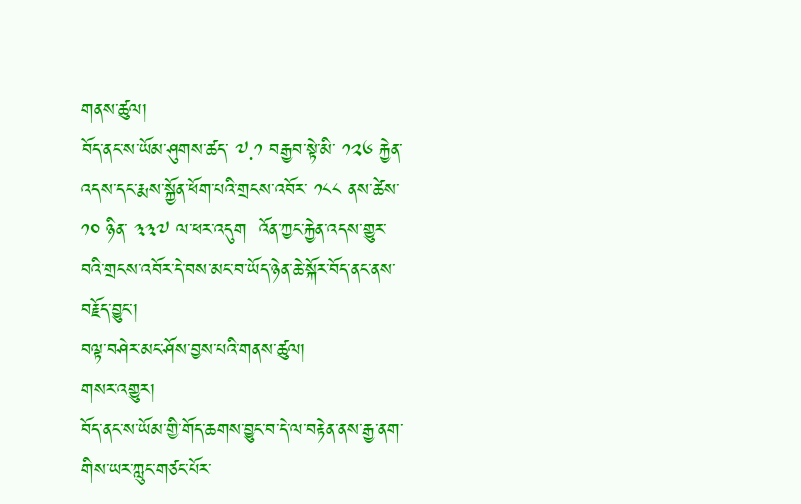གནས་ཚུལ།
བོད་ནང་ས་ཡོམ་ཤུགས་ཚད་ ༧.༡ བརྒྱབ་སྟེ་མི་ ༡༢༦ རྐྱེན་འདས་དང་རྨས་སྐྱོན་ཕོག་པའི་གྲངས་འབོར་ ༡༨༨ ནས་ཚེས་ ༡༠ ཉིན་ ༣༣༧ ལ་ཕར་འདུག  འོན་ཀྱང་རྐྱེན་འདས་གྱུར་བའི་གྲངས་འབོར་དེ་བས་མང་བ་ཡོད་ཉེན་ཆེ་སྐོར་བོད་ནང་ནས་བརྗོད་བྱུང་།
བལྟ་བཤེར་མང་ཤོས་བྱས་པའི་གནས་ཚུལ།
གསར་འགྱུར།
བོད་ནང་ས་ཡོམ་གྱི་གོད་ཆགས་བྱུང་བ་དེ་ལ་བརྟེན་ནས་རྒྱ་ནག་གིས་ཡར་ཀླུང་གཙང་པོར་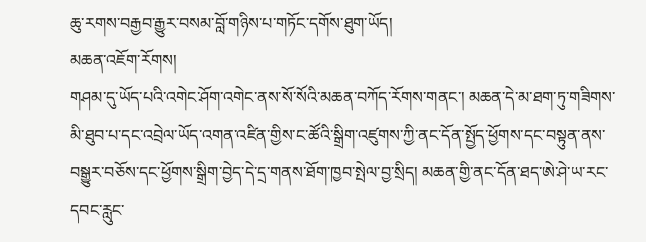ཆུ་རགས་བརྒྱབ་རྒྱུར་བསམ་བློ་གཉིས་པ་གཏོང་དགོས་ཐུག་ཡོད།
མཆན་འཇོག་རོགས།
གཤམ་དུ་ཡོད་པའི་འགེང་ཤོག་འགེང་ནས་སོ་སོའི་མཆན་བཀོད་རོགས་གནང་། མཆན་དེ་མ་ཐག་ཏུ་གཟིགས་མི་ཐུབ་པ་དང་འབྲེལ་ཡོད་འགན་འཛིན་གྱིས་ང་ཚོའི་སྒྲིག་འཛུགས་ཀྱི་ནང་དོན་སྤྱོད་ཕྱོགས་དང་བསྟུན་ནས་བསྒྱུར་བཅོས་དང་ཕྱོགས་སྒྲིག་བྱེད་དེ་དྲ་གནས་ཐོག་ཁྱབ་སྤེལ་བྱ་སྲིད། མཆན་གྱི་ནང་དོན་ཐད་ཨེ་ཤེ་ཡ་རང་དབང་རླུང་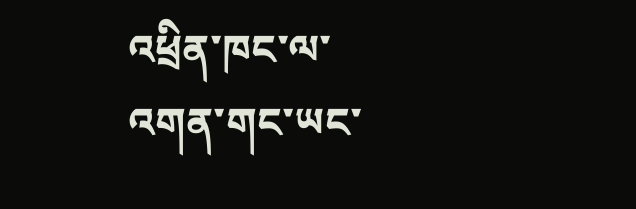འཕྲིན་ཁང་ལ་འགན་གང་ཡང་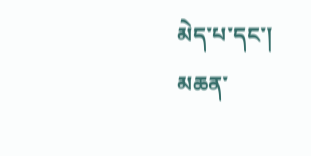མེད་པ་དང་། མཆན་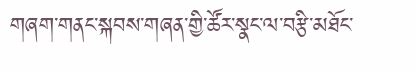གཞག་གནང་སྐབས་གཞན་གྱི་ཚོར་སྣང་ལ་བརྩི་མཐོང་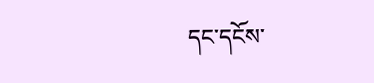དང་དངོས་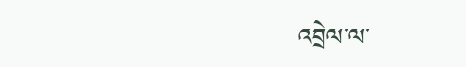འབྲེལ་ལ་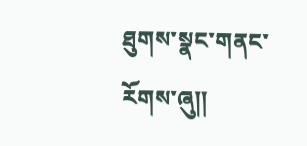ཐུགས་སྣང་གནང་རོགས་ཞུ༎